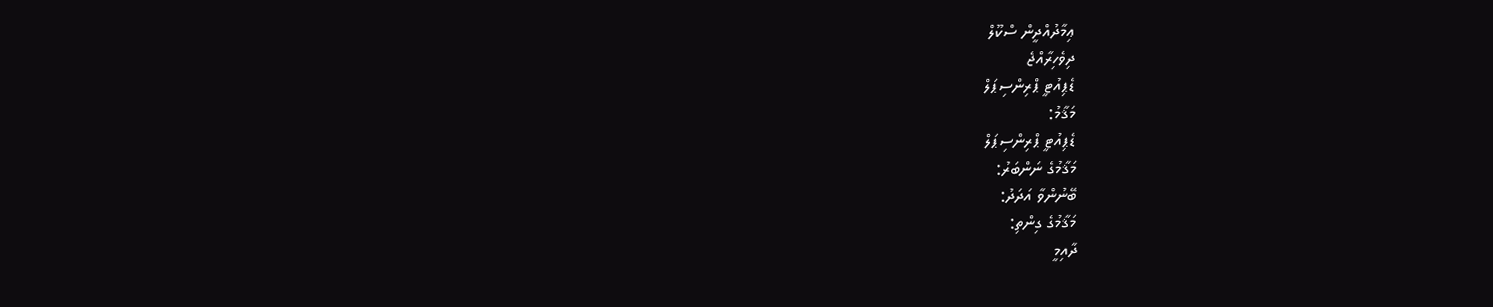ޢިމާދުއްދީން ސްކޫލް
ދިވެހިރާއްޖެ
ޑެޕިއުޓީ ޕްރިންސިޕަލް
މަޤާމު:
ޑެޕިއުޓީ ޕްރިންސިޕަލް
މަޤާމުގެ ނަންބަރު:
ބޭނުންވާ އަދަދު:
މަޤާމުގެ ގިންތި:
ދާއިމީ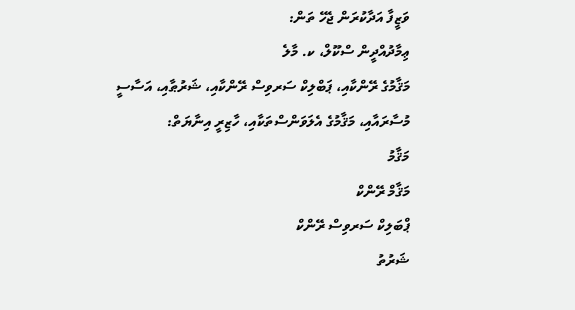ވަޒީފާ އަދާކުރަން ޖެހޭ ތަން:
ޢިމާދުއްދީން ސްކޫލް، ކ. މާލެ
މަޤާމުގެ ރޭންކާއި، ޕަބްލިކް ސަރވިސް ރޭންކާއި، ޝަރުޠާއި، އަސާސީ މުސާރައާއި، މަޤާމުގެ އެލަވަންސްތަކާއި، ހާޒިރީ އިނާޔަތް:
މަޤާމު
މަޤާމް ރޭންކް
ޕްބަލިކް ސަރވިސް ރޭންކް
ޝަރުތު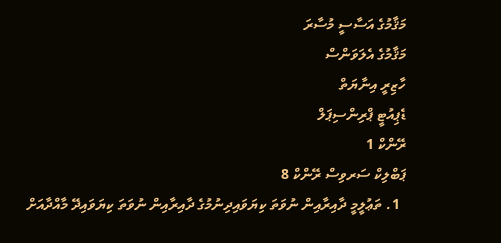މަޤާމުގެ އަސާސީ މުސާރަ
މަޤާމުގެ އެލަވަންސް
ހާޒިރީ އިނާޔަތް
ޑެޕިއުޓީ ޕްރިންސިޕަލް
ރޭންކް 1
ޕަބްލިކް ސަރވިސް ރޭންކް 8
  1. ތަޢުލީމީ ދާއިރާއިން ނުވަތަ ކިޔަވައިދިނުމުގެ ދާއިރާއިން ނުވަތަ ކިޔަވައިދޭ މާއްދާއަށް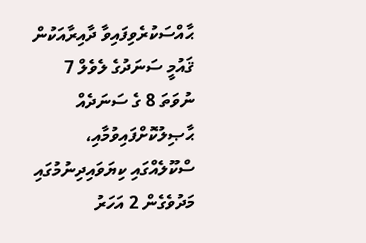ޙާއްސަކުރެވިފައިވާ ދާއިރާއަކުން ޤައުމީ ސަނަދުގެ ލެވެލް 7 ނުވަތަ 8 ގެ ސަނަދެއް ޙާޞިލުކޮށްފައިވުމާއި، ސްކޫލެއްގައި ކިޔަވައިދިނުމުގައި މަދުވެގެން 2 އަހަރު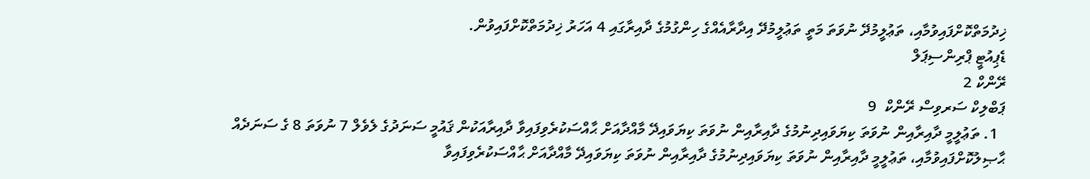ޚިދުމަތްކޮށްފައިވުމާއި، ތަޢުލީމުދޭ ނުވަތަ މަތީ ތަޢުލީމުދޭ އިދާރާއެއްގެ ހިންގުމުގެ ދާއިރާގައި 4 އަހަރު ޚިދުމަތްކޮށްފައިވުން.
ޑެޕިއުޓީ ޕްރިންސިޕަލް
ރޭންކް 2
ޕަބްލިކް ސަރވިސް ރޭންކް  9
  1. ތަޢުލީމީ ދާއިރާއިން ނުވަތަ ކިޔަވައިދިނުމުގެ ދާއިރާއިން ނުވަތަ ކިޔަވައިދޭ މާއްދާއަށް ޙާއްސަކުރެވިފައިވާ ދާއިރާއަކުން ޤައުމީ ސަނަދުގެ ލެވެލް 7 ނުވަތަ 8 ގެ ސަނަދެއް ޙާޞިލުކޮށްފައިވުމާއި، ތަޢުލީމީ ދާއިރާއިން ނުވަތަ ކިޔަވައިދިނުމުގެ ދާއިރާއިން ނުވަތަ ކިޔަވައިދޭ މާއްދާއަށް ޙާއްސަކުރެވިފައިވާ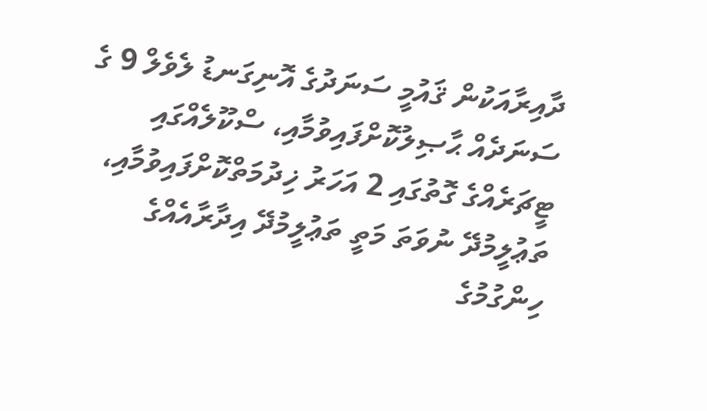ދާއިރާއަކުން ޤައުމީ ސަނަދުގެ އޮނިގަނޑު ލެވެލް 9 ގެ ސަނަދެއް ޙާޞިލުކޮށްފައިވުމާއި، ސްކޫލެއްގައި ޓީޗަރެއްގެ ގޮތުގައި 2 އަހަރު ޚިދުމަތްކޮށްފައިވުމާއި، ތަޢުލީމުދޭ ނުވަތަ މަތީ ތަޢުލީމުދޭ އިދާރާއެއްގެ ހިންގުމުގެ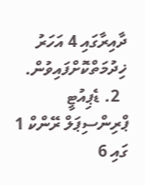ދާއިރާގައި 4 އަހަރު ޚިދުމަތްކޮށްފައިވުން.
  2. ޑެޕިއުޓީ ޕްރިންސިޕަލް ރޭންކް 1 ގައި 6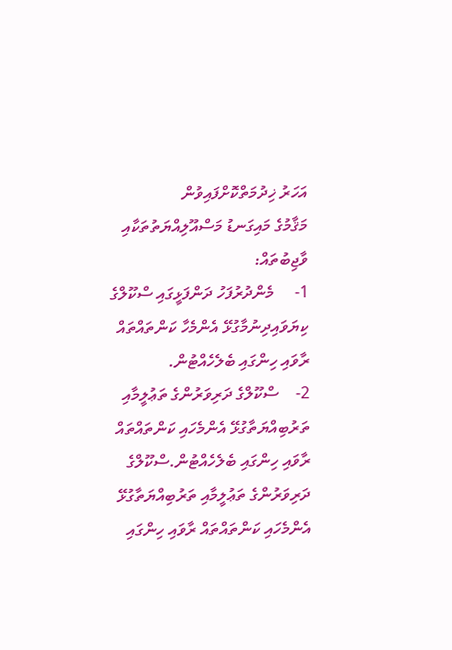އަހަރު ޚިދުމަތްކޮށްފައިވުން
މަޤާމުގެ މައިގަނޑު މަސްއޫލިއްޔަތުތަކާއި ވާޖިބުތައް:
1-     މެންދުރުފަހު ދަންފަޅީގައި ސްކޫލްގެ ކިޔަވައިދިނުމާގުޅޭ އެންމެހާ ކަންތައްތައް ރާވައި ހިންގައި ބެލެހެއްޓުން.
2-    ސްކޫލްގެ ދަރިވަރުންގެ ތަޢުލީމާއި ތަރުބިއްޔަތާގުޅޭ އެންމެހައި ކަންތައްތައް ރާވައި ހިންގައި ބެލެހެއްޓުން.ސްކޫލްގެ ދަރިވަރުންގެ ތަޢުލީމާއި ތަރުބިއްޔަތާގުޅޭ އެންމެހައި ކަންތައްތައް ރާވައި ހިންގައި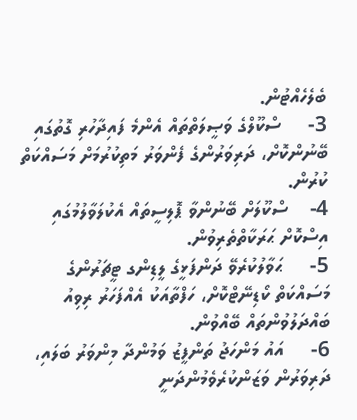ބެލެހެއްޓުން.
3-     ސްކޫލްގެ ވަޞީލަތްތައް އެންމެ ފައިދާހުރި ގޮތުގައި ބޭނުންކޮށް، ދަރިވަރުންގެ ފެންވަރު މަތިކުރުމަށް މަސައްކަތް ކުރުން.
4-    ސްކޫލަށް ބޭނުންވާ ޕޮލިސީތައް އެކުލަވާލުމުގައި އިސްކޮށް ޙަރަކާތްތެރިވުން.
5-     ޙަވާލުކުރެވޭ ދަންފަޅީގެ ލީޑިންގ ޓީޗަރުންގެ މަސައްކަތް ކޯޑިނޭޓްކޮށް، ހަފްތާއަކު އެއްފަހަރު ރިވިއު ބައްދަލުވުންތައް ބޭއްވުން.
6-     އައު މަންހަޖު ތަންފީޒު ވަމުންދާ މިންވަރު ބަލައި، ދަރިވަރުން ވަޒަންކުރެވެމުންދަނީ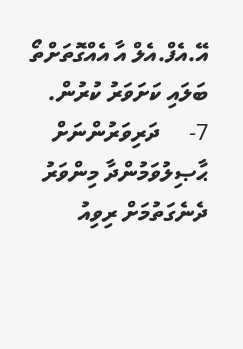އޭ.އެފް.އެލް އާ އެއްގޮތަށްތޯ ބަލައި ކަށަވަރު ކުރުން.
7-     ދަރިވަރުންނަށް ޙާޞިލުވަމުންދާ މިންވަރު ދެނެގަތުމަށް ރިވިއު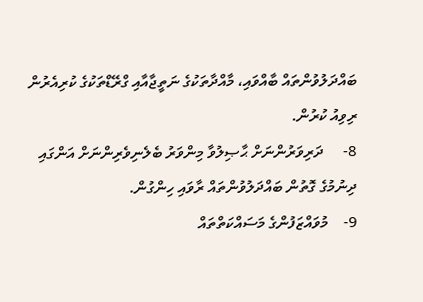ބައްދަލުވުންތައް ބާއްވައި، މާއްދާތަކުގެ ނަތީޖާއާއި ގްރޭޑްތަކުގެ ކުރިއެރުން ރިވިއު ކުރުން.
8-     ދަރިވަރުންނަށް ޙާޞިލުވާ މިންވަރު ބެލެނިވެރިންނަށް އަންގައި ދިނުމުގެ ގޮތުން ބައްދަލުވުންތައް ރާވައި ހިންގުން.
9-    މުވައްޒަފުންގެ މަސައްކަތްތައް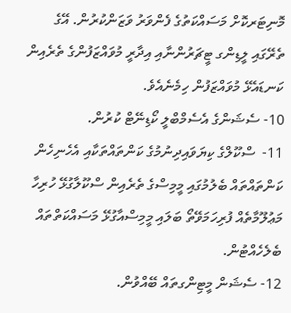މޮނިޓަރކޮށް މަސައްކަތުގެ ފެންވަރު ވަޒަންކުރުން. އޭގެ ތެރޭގައި ލީޑިންގ ޓީޗަރުންނާއި އިދާރީ މުވައްޒަފުންގެ ތެރެއިން ކަނޑައެޅޭ މުވައްޒަފުން ހިމެނެއެވެ.
10- ސެޝަންގެ އެސެމްބްލީ ކޯޑިނޭޓް ކުރުން.
11-  ސްކޫލްގެ ކިޔަވައިދިނުމުގެ ކަންތައްތަކާއި އެހެނިހެން ކަންތައްތައް ބެލުމުގައި މީމިސްގެ ތެރެއިން ސްކޫލާގުޅޭ ހުރިހާ މަޢުލޫމާތެއް ފުރިހަމަވޭތޯ ބަލައި މީމިސްއާގުޅޭ މަސައްކަތްތައް ބެލެހެއްޓުން.
12- ސެޝަން މީޓިންގތައް ބޭއްވުން.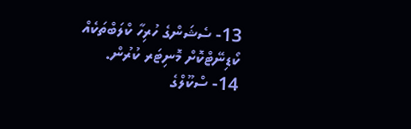13- ސެޝަންގެ ހުރިހާ ކްލަބްތަކެއް ކޯޑިނޭޓްކޮށް މޮނިޓަރ ކުރުން.
14- ސްކޫލްގެ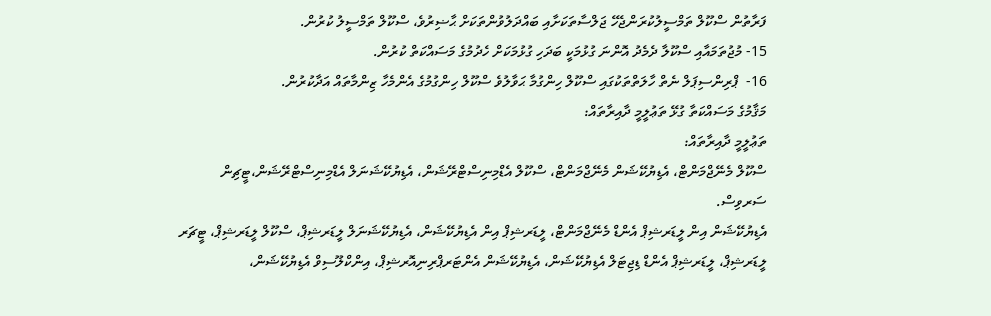ފަރާތުން ސްކޫލް ތަމްސީލުކުރަންޖެހޭ ޖަލްސާތަކަށާއި ބައްދަލުވުންތަކަށް ޙާޟިރުވެ، ސްކޫލް ތަމްސީލު ކުރުން.
15- މުޖުތަމައާއި ސްކޫލާ ދެމެދު އޮންނަ ގުޅުމަކީ ބަދަހި ގުޅުމަކަށް ހެދުމުގެ މަސައްކަތް ކުރުން.
16-  ޕްރިންސިޕަލް ނެތް ހާލަތްތަކުގައި ސްކޫލް ހިންގުމާ ޙަވާލުވެ ސްކޫލް ހިންގުމުގެ އެންމެހާ ޒިންމާތައް އަދާކުރުން.
މަޤާމުގެ މަސައްކަތާ ގުޅޭ ތަޢުލީމީ ދާއިރާތައް:
ތަޢުލީމީ ދާއިރާތައް:
ސްކޫލް މެނޭޖްމަންޓް، އެޑިޔުކޭޝަން މެނޭޖްމަންޓް، ސްކޫލް އެޑްމިނިސްޓްރޭޝަން، އެޑިޔުކޭޝަނަލް އެޑްމިނިސްޓްރޭޝަން،ޓީޗިން ސަރވިސް.
އެޑިޔުކޭޝަން އިން ލީޑަރޝިޕް އެންޑް މެނޭޖްމަންޓް، ލީޑަރޝިޕް އިން އެޑިޔުކޭޝަން، އެޑިޔުކޭޝަނަލް ލީޑަރޝިޕް، ސްކޫލް ލީޑަރޝިޕް، ޓީޗަރ ލީޑަރޝިޕް، ލީޑަރޝިޕް އެންޑް ޑިޖިޓަލް އެޑިޔުކޭޝަން، އެޑިޔުކޭޝަން އެންޓަރޕްރިނިއޮރޝިޕް، އިންކްލޫސިވް އެޑިޔުކޭޝަން،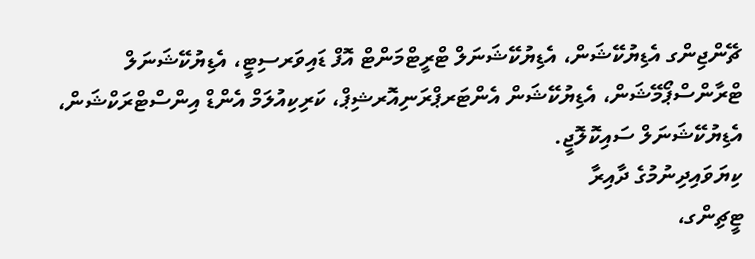ޗޭންޖިންގ އެޑިޔުކޭޝަން، އެޑިޔުކޭޝަނަލް ޓްރީޓްމަންޓް އޮފް ޑައިވަރސިޓީ، އެޑިޔުކޭޝަނަލް ޓްރާންސްޕޯމޭޝަން، އެޑިޔުކޭޝަން އެންޓަރޕްރަނިއޮރޝިޕް، ކަރިކިއުލަމް އެންޑް އިންސްޓްރަކްޝަން، އެޑިޔުކޭޝަނަލް ސައިކޮލޮޖީ.
ކިޔަވައިދިނުމުގެ ދާއިރާ
ޓީޗިންގ،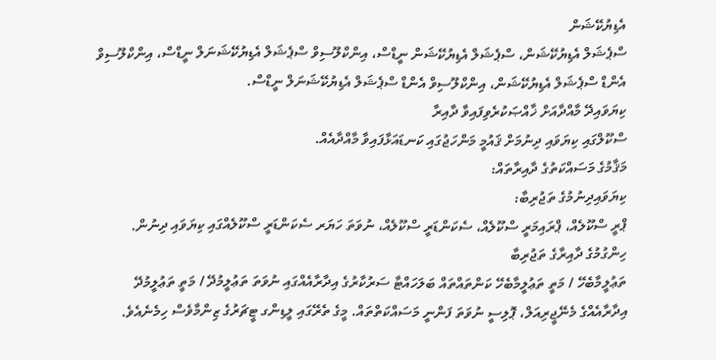އެޑިޔުކޭޝަން
ސްޕެޝަލް އެޑިޔުކޭޝަން، ސްޕެޝަލް އެޑިޔުކޭޝަން ނީޑްސް، އިންކްލޫސިވް ސްޕެޝަލް އެޑިޔުކޭޝަނަލް ނީޑްސް، އިންކްލޫސިވް އެންޑް ސްޕެޝަލް އެޑިޔުކޭޝަން، އިންކްލޫސިވް އެންޑް ސްޕެޝަލް އެޑިޔުކޭޝަނަލް ނީޑްސް.
ކިޔަވައިދޭ މާއްދާއަށް ޚާއްޞަކުރެވިފައިވާ ދާއިރާ
ސްކޫލްގައި ކިޔަވައި ދިނުމަށް ޤައުމީ މަންހަޖުގައި ކަނޑައަޅާފައިވާ މާއްދާއެއް.
މަޤާމުގެ މަސައްކަތުގެ ދާއިރާތައް:
ކިޔަވައިދިނުމުގެ ތަޖުރިބާ:
ޕްރީ ސްކޫލެއް، ޕްރައިމަރީ ސްކޫލެއް، ސެކަންޑަރީ ސްކޫލެއް، ނުވަތަ ހަޔަރ ސެކަންޑަރީ ސްކޫލެއްގައި ކިޔަވައި ދިނުން.
ހިންގުމުގެ ދާއިރާގެ ތަޖުރިބާ
ތަޢުލީމާބެހޭ / މަތީ ތަޢުލީމާބެހޭ ކަންތައްތައް ބަލަހައްޓާ ސަރުކާރުގެ އިދާރާއެއްގައި ނުވަތަ ތަޢުލީމުދޭ / މަތީ ތަޢުލީމުދޭ އިދާރާއެއްގެ މެނޭޖީރިއަލް، ޕޮލިސީ ނުވަތަ ފަންނީ މަސައްކަތްތައް. މީގެ ތެރޭގައި ލީޑިންގ ޓީޗަރުގެ ޒިންމާވެސް ހިމެނެއެވެ.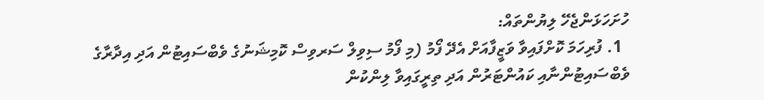ހުށަހަޅަންޖެހޭ ލިޔުންތައް:
  1. ފުރިހަމަ ކޮށްފައިވާ ވަޒީފާއަށް އެދޭ ފޯމު (މި ފޯމު ސިވިލް ސަރވިސް ކޮމިޝަނުގެ ވެބްސައިޓުން އަދި އިދާރާގެ ވެބްސައިޓުންނާއި ކައުންޓަރުން އަދި ތިރީގައިވާ ލިންކުން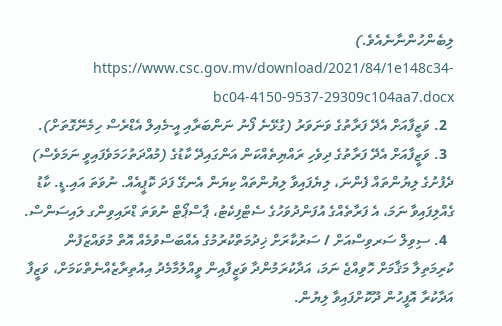ލިބެންހުންނާނެއެވެ.)  https://www.csc.gov.mv/download/2021/84/1e148c34-bc04-4150-9537-29309c104aa7.docx
  2. ވަޒީފާއަށް އެދޭ ފަރާތުގެ ވަނަވަރު (ގުޅޭނެ ފޯނު ނަންބަރާއި އީ-މެއިލް އެޑްރެސް ހިމެނޭގޮތަށް).
  3. ވަޒީފާއަށް އެދޭ ފަރާތުގެ ދިވެހި ރައްޔިތެއްކަން އަންގައިދޭ ކާޑުގެ (މުއްދަތުހަމަވެފައިވީ ނަމަވެސް) ދެފުށުގެ ލިޔުންތައް ފެންނަ، ލިޔެފައިވާ ލިޔުންތައް ކިޔަން އެނގޭ ފަދަ ކޮޕީއެއް. ނުވަތަ އައި.ޑީ. ކާޑު ގެއްލިފައިވާ ނަމަ، އެ ފަރާތެއްގެ އުފަންދުވަހުގެ ސެޓްފިކެޓު، ޕާސްޕޯޓް ނުވަތަ ޑްރައިވިންގ ލައިސަންސް.
  4. ސިވިލް ސަރވިސްއަށް / ސަރުކާރަށް ޚިދުމަތްކުރުމުގެ އެއްބަސްވުމެއް އޮތް މުވައްޒަފުން ކުރިމަތިލާ މަޤާމަށް ހޮވިއްޖެ ނަމަ، އަދާކުރަމުންދާ ވަޒީފާއިން ވީއްލުމާމެދު އިއުތިރާޒެއްނެތްކަމަށް، ވަޒީފާ އަދާކުރާ އޮފީހުން ދޫކޮށްފައިވާ ލިޔުން.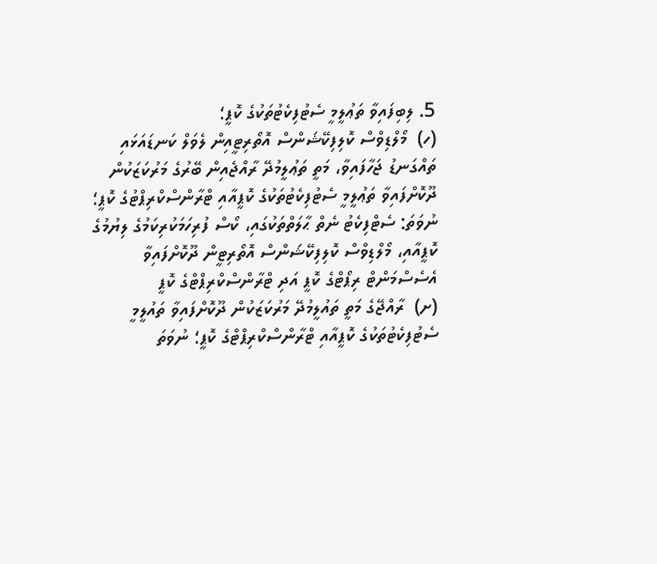5. ލިބިފައިވާ ތަޢުލީމީ ސެޓުފިކެޓުތަކުގެ ކޮޕީ؛
(ހ)  މޯލްޑިވްސް ކޮލިފިކޭޝަންސް އޮތޯރިޓީއިން ލެވަލް ކަނޑައަޅައި ތައްގަނޑު ޖަހާފައިވާ، މަތީ ތަޢުލީމުދޭ ރާއްޖެއިން ބޭރުގެ މަރުކަޒަކުން ދޫކޮށްފައިވާ ތަޢުލީމީ ސެޓުފިކެޓުތަކުގެ ކޮޕީއާއި ޓްރާންސްކްރިޕްޓުގެ ކޮޕީ؛ ނުވަތަ: ސެޓްފިކެޓު ނެތް ޙާލަތްތަކުގައި، ކޯސް ފުރިހަމަކުރިކަމުގެ ލިޔުމުގެ ކޮޕީއާއި، މޯލްޑިވްސް ކޮލިފިކޭޝަންސް އޮތޯރިޓީން ދޫކޮށްފައިވާ އެސެސްމަންޓް ރިޕޯޓްގެ ކޮޕީ އަދި ޓްރާންސްކްރިޕްޓްގެ ކޮޕީ
(ށ)  ރާއްޖޭގެ މަތީ ތައުލީމުދޭ މަރުކަޒަކުން ދޫކޮށްފައިވާ ތައުލީމީ ސެޓުފިކެޓުތަކުގެ ކޮޕީއާއި ޓްރާންސްކްރިޕްޓްގެ ކޮޕީ؛ ނުވަތަ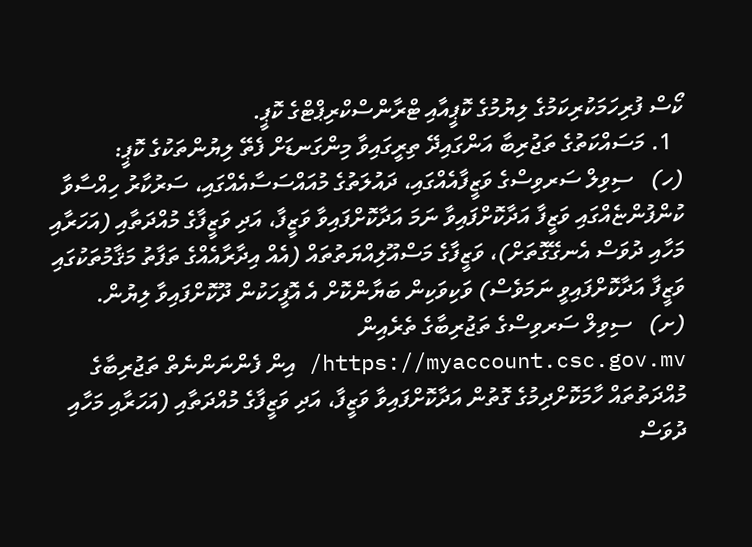ކޯސް ފުރިހަމަކުރިކަމުގެ ލިޔުމުގެ ކޮޕީއާއި ޓްރާންސްކްރިޕްޓްގެ ކޮޕީ.
  1. މަސައްކަތުގެ ތަޖުރިބާ އަންގައިދޭ ތިރީގައިވާ މިންގަނޑަށް ފެތޭ ލިޔުންތަކުގެ ކޮޕީ:
(ހ)   ސިވިލް ސަރވިސްގެ ވަޒީފާއެއްގައި، ދައުލަތުގެ މުއައްސަސާއެއްގައި، ސަރުކާރު ހިއްސާވާ ކުންފުންޏެއްގައި ވަޒީފާ އަދާކޮށްފައިވާ ނަމަ އަދާކޮށްފައިވާ ވަޒީފާ، އަދި ވަޒީފާގެ މުއްދަތާއި (އަހަރާއި މަހާއި ދުވަސް އެނގޭގޮތަށް)، ވަޒީފާގެ މަސްއޫލިއްޔަތުތައް (އެއް އިދާރާއެއްގެ ތަފާތު މަޤާމުތަކުގައި ވަޒީފާ އަދާކޮށްފައިވީ ނަމަވެސް) ވަކިވަކިން ބަޔާންކޮށް އެ އޮފީހަކުން ދޫކޮށްފައިވާ ލިޔުން.
(ށ)   ސިވިލް ސަރވިސްގެ ތަޖުރިބާގެ ތެރެއިން https://myaccount.csc.gov.mv/ އިން ފެންނަންނެތް ތަޖުރިބާގެ މުއްދަތުތައް ހާމަކޮށްދިމުގެ ގޮތުން އަދާކޮށްފައިވާ ވަޒީފާ، އަދި ވަޒީފާގެ މުއްދަތާއި (އަހަރާއި މަހާއި ދުވަސް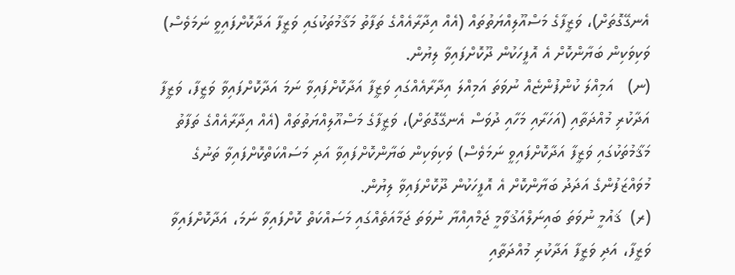އެނގޭގޮތަށް)، ވަޒީފާގެ މަސްއޫލިއްޔަތުތައް (އެއް އިދާރާއެއްގެ ތަފާތު މަޤާމުތަކުގައި ވަޒީފާ އަދާކޮށްފައިވީ ނަމަވެސް) ވަކިވަކިން ބަޔާންކޮށް އެ އޮފީހަކުން ދޫކޮށްފައިވާ ލިޔުން.
(ނ)   އަމިއްލަ ކުންފުންޏެއް ނުވަތަ އަމިއްލަ އިދާރާއެއްގައި ވަޒީފާ އަދާކޮށްފައިވާ ނަމަ އަދާކޮށްފައިވާ ވަޒީފާ، ވަޒީފާ އަދާކުރި މުއްދަތާއި (އަހަރާއި މަހާއި ދުވަސް އެނގޭގޮތަށް)، ވަޒީފާގެ މަސްއޫލިއްޔަތުތައް (އެއް އިދާރާއެއްގެ ތަފާތު މަޤާމުތަކުގައި ވަޒީފާ އަދާކޮށްފައިވީ ނަމަވެސް) ވަކިވަކިން ބަޔާންކޮށްފައިވާ އަދި މަސައްކަތްކޮށްފައިވާ ތަނުގެ މުވައްޒަފުންގެ އަދަދު ބަޔާންކޮށް އެ އޮފީހަކުން ދޫކޮށްފައިވާ ލިޔުން.
(ރ)  ޤައުމީ ނުވަތަ ބައިނަލްއަޤުވާމީ ޖަމްއިއްޔާ ނުވަތަ ޖަމާއަތެއްގައި މަސައްކަތް ކޮށްފައިވާ ނަމަ، އަދާކޮށްފައިވާ ވަޒީފާ، އަދި ވަޒީފާ އަދާކުރި މުއްދަތާއި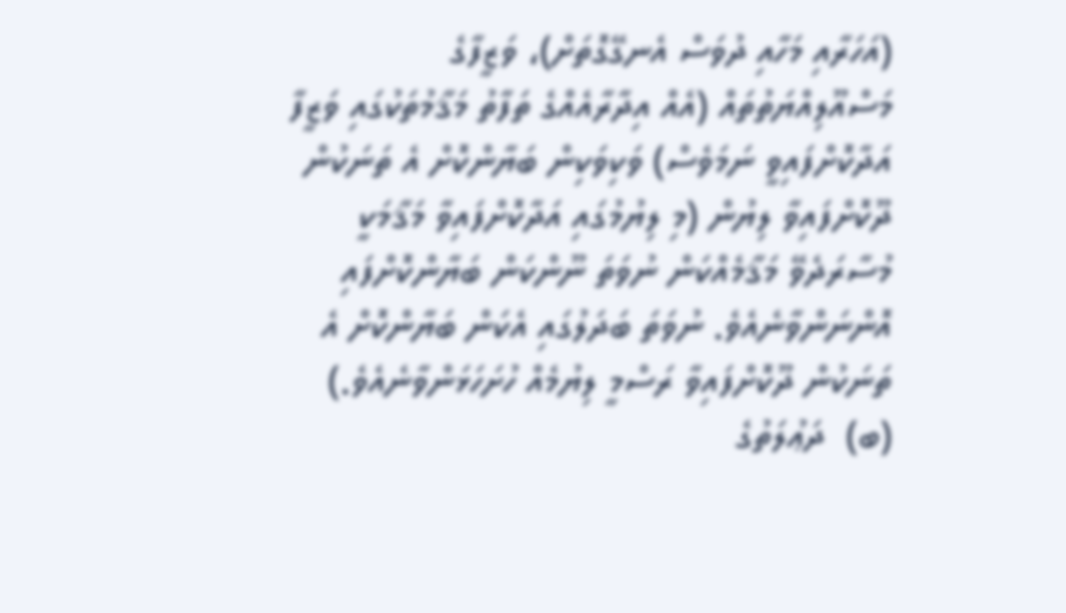(އަހަރާއި މަހާއި ދުވަސް އެނގޭގޮތަށް)، ވަޒީފާގެ މަސްއޫލިއްޔަތުތައް (އެއް އިދާރާއެއްގެ ތަފާތު މަޤާމުތަކުގައި ވަޒީފާ އަދާކޮށްފައިވީ ނަމަވެސް) ވަކިވަކިން ބަޔާންކޮށް އެ ތަނަކުން ދޫކޮށްފައިވާ ލިޔުން (މި ލިޔުމުގައި އަދާކޮށްފައިވާ މަޤާމަކީ މުސާރަދެވޭ މަޤާމެއްކަން ނުވަތަ ނޫންކަން ބަޔާންކޮށްފައި އޮންނަންވާނެއެވެ. ނުވަތަ ބަދަލުގައި އެކަން ބަޔާންކޮށް އެ ތަނަކުން ދޫކޮށްފައިވާ ރަސްމީ ލިޔުމެއް ހުށަހަޅަންވާނެއެވެ.)
(ބ)  ދަޢުލަތުގެ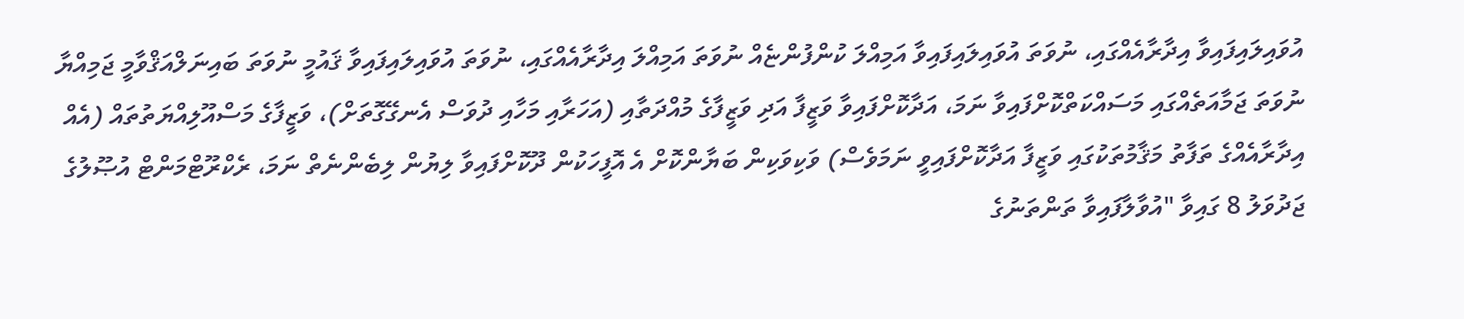އުވައިލައިފައިވާ އިދާރާއެއްގައި، ނުވަތަ އުވައިލައިފައިވާ އަމިއްލަ ކުންފުންޏެއް ނުވަތަ އަމިއްލަ އިދާރާއެއްގައި، ނުވަތަ އުވައިލައިފައިވާ ޤައުމީ ނުވަތަ ބައިނަލްއަޤްވާމީ ޖަމިއްޔާ ނުވަތަ ޖަމާއަތެއްގައި މަސައްކަތްކޮށްފައިވާ ނަމަ، އަދާކޮށްފައިވާ ވަޒީފާ އަދި ވަޒީފާގެ މުއްދަތާއި (އަހަރާއި މަހާއި ދުވަސް އެނގޭގޮތަށް)، ވަޒީފާގެ މަސްއޫލިއްޔަތުތައް (އެއް އިދާރާއެއްގެ ތަފާތު މަޤާމުތަކުގައި ވަޒީފާ އަދާކޮށްފައިވީ ނަމަވެސް) ވަކިވަކިން ބަޔާންކޮށް އެ އޮފީހަކުން ދޫކޮށްފައިވާ ލިޔުން ލިބެންނެތް ނަމަ، ރެކްރޫޓްމަންޓް އުޞޫލުގެ ޖަދުވަލު 8 ގައިވާ "އުވާލާފައިވާ ތަންތަނުގެ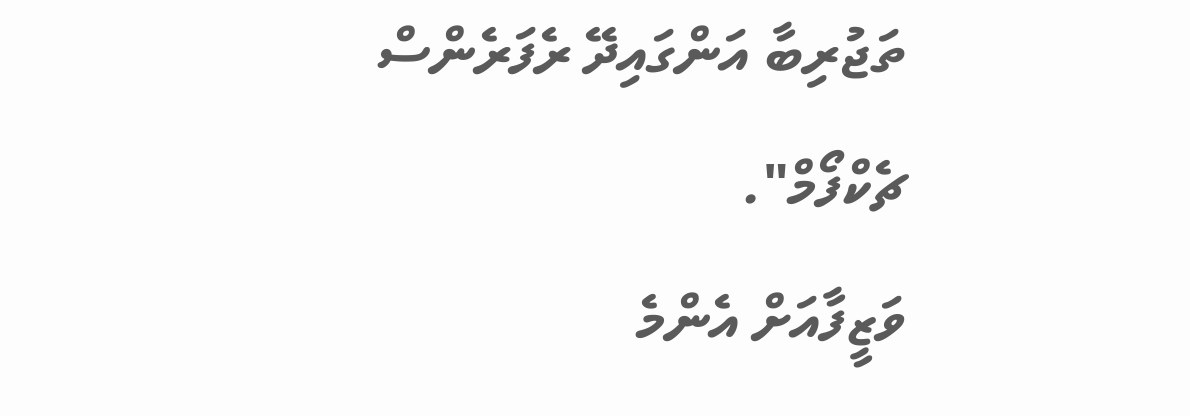ތަޖުރިބާ އަންގައިދޭ ރެފަރެންސް ޗެކްފޯމް".
ވަޒީފާއަށް އެންމެ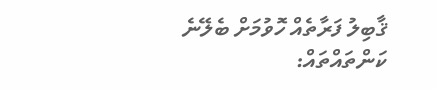ޤާބިލު ފަރާތެއް ހޮވުމަށް ބެލޭނެ ކަންތައްތައް: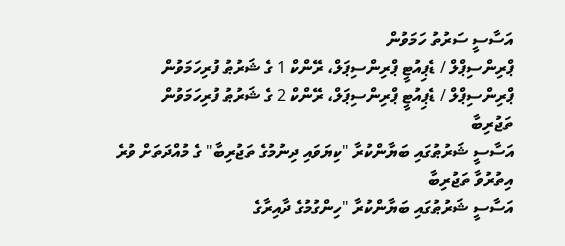އަސާސީ ސަރުތު ހަމަވުން
ޕްރިންސިޕްލް / ޑެޕިއުޓީ ޕްރިންސިޕަލް، ރޭންކް 1 ގެ ޝަރުޠު ފުރިހަމަވުން
ޕްރިންސިޕްލް / ޑެޕިއުޓީ ޕްރިންސިޕަލް، ރޭންކް 2 ގެ ޝަރުޠު ފުރިހަމަވުން
ތަޖުރިބާ
އަސާސީ ޝަރުޠުގައި ބަޔާންކުރާ "ކިޔަވައި ދިނުމުގެ ތަޖުރިބާ" ގެ މުއްދަތަށް ވުރެ އިތުރުވާ ތަޖުރިބާ
އަސާސީ ޝަރުޠުގައި ބަޔާންކުރާ "ހިންގުމުގެ ދާއިރާގެ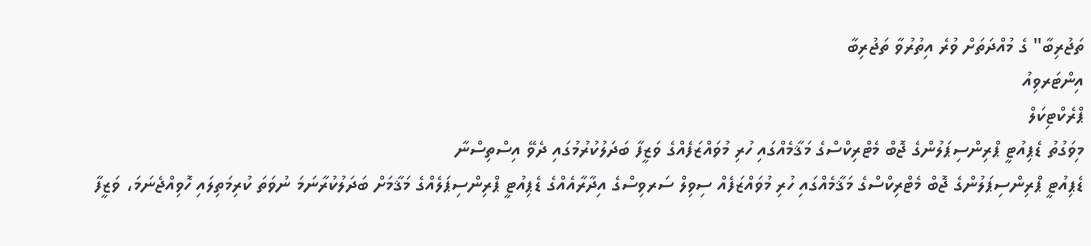ތަޖުރިބާ" ގެ މުއްދަތަށް ވުރެ އިތުރުވާ ތަޖުރިބާ
އިންޓަރވިއު
ޕްރެކްޓިކަލް
މިވަގުތު ޑެޕިއުޓީ ޕްރިންސިޕަލުންގެ ޖޮބް މެޓްރިކްސްގެ މަޤާމެއްގައި ހުރި މުވައްޒަފެއްގެ ވަޒީފާ ބަދަލުކުރުމުގައި ދެވޭ އިސްތިސްނާ
ޑެޕިއުޓީ ޕްރިންސިޕަލުންގެ ޖޮބް މެޓްރިކްސްގެ މަޤާމެއްގައި ހުރި މުވައްޒަފެއް ސިވިލް ސަރވިސްގެ އިދާރާއެއްގެ ޑެޕިއުޓީ ޕްރިންސިޕަލެއްގެ މަޤާމަށް ބަދަލުކުރާނަމަ ނުވަތަ ކުރިމަތިލައި ހޮވިއްޖެނަމަ، ވަޒީފާ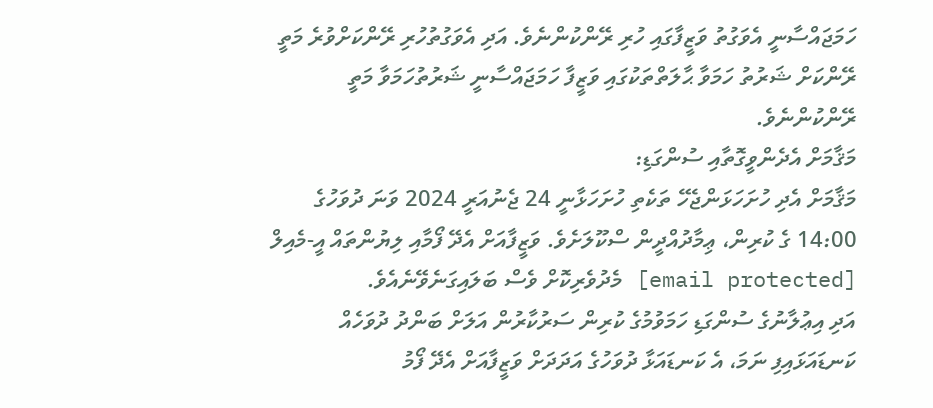ހަމަޖައްސާނީ އެވަގުތު ވަޒީފާގައި ހުރި ރޭންކުންނެވެ. އަދި އެވަގުތުހުރި ރޭންކަށްވުރެ މަތީ ރޭންކަށް ޝަރުތު ހަމަވާ ޙާލަތްތަކުގައި ވަޒީފާ ހަމަޖައްސާނީ ޝަރުތުހަމަވާ މަތީ ރޭންކުންނެވެ.
މަޤާމަށް އެދެންވީގޮތާއި ސުންގަޑި:
މަޤާމަށް އެދި ހުށަހަޅަންޖެހޭ ތަކެތި ހުށަހަޅާނީ 24 ޖެނުއަރީ 2024 ވަނަ ދުވަހުގެ 14:00 ގެ ކުރިން، ޢިމާދުއްދީން ސްކޫލަށެވެ. ވަޒީފާއަށް އެދޭ ފޯމާއި ލިޔުންތައް އީ-މެއިލް  [email protected] މެދުވެރިކޮށް ވެސް ބަލައިގަނެވޭނެއެވެ.
އަދި އިޢުލާނުގެ ސުންގަޑި ހަމަވުމުގެ ކުރިން ސަރުކާރުން އަލަށް ބަންދު ދުވަހެއް ކަނޑައަޅައިފި ނަމަ، އެ ކަނޑައަޅާ ދުވަހުގެ އަދަދަށް ވަޒީފާއަށް އެދޭ ފޯމު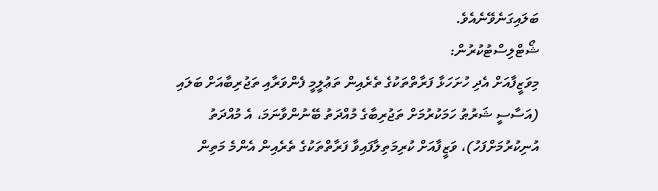ބަލައިގަނެވޭނެއެވެ.
ޝޯޓްލިސްޓުކުރުން:
މިވަޒީފާއަށް އެދި ހުށަހަޅާ ފަރާތްތަކުގެ ތެރެއިން ތަޢުލީމީ ފެންވަރާއި ތަޖުރިބާއަށް ބަލައި (އަސާސީ ޝަރުޠު ހަމަކުރުމަށް ތަޖުރިބާގެ މުއްދަތު ބޭނުންވާނަމަ، އެ މުއްދަތު އުނިކުރުމަށްފަހު)، ވަޒީފާއަށް ކުރިމަތިލާފައިވާ ފަރާތްތަކުގެ ތެރެއިން އެންމެ މަތިން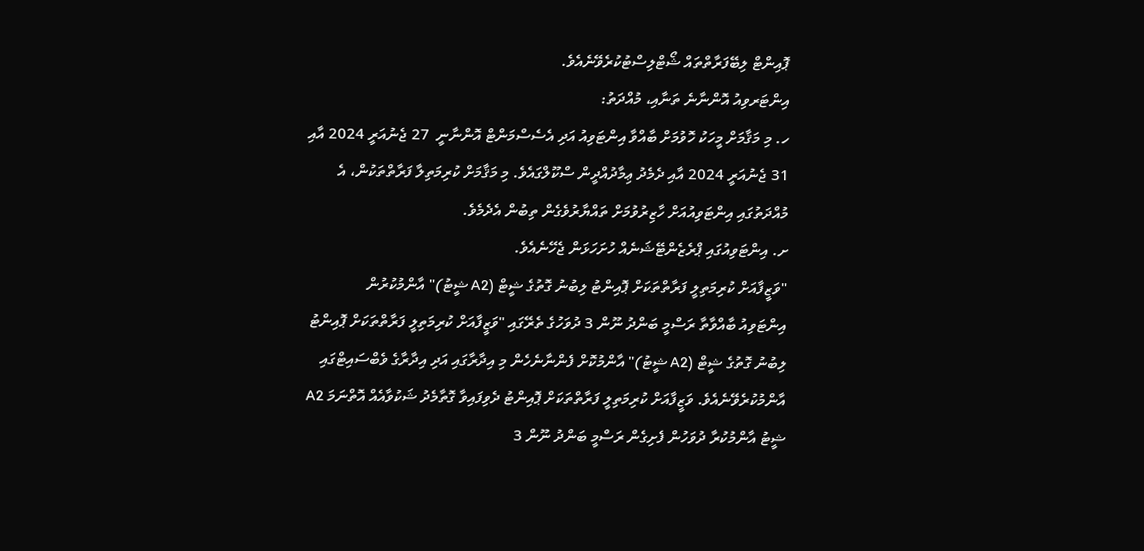ޕޮއިންޓް ލިބޭފަރާތްތައް ޝޯޓްލިސްޓުކުރެވޭނެއެވެ.
އިންޓަރވިއު އޮންނާނެ ތަނާއި، މުއްދަތު:
ހ. މި މަޤާމަށް މީހަކު ހޮވުމަށް ބާއްވާ އިންޓަވިއު އަދި އެސެސްމަންޓް އޮންނާނީ  27 ޖެނުއަރީ 2024 އާއި 31 ޖެނުއަރީ 2024 އާއި ދެމެދު ޢިމާދުއްދީން ސްކޫލްގައެވެ. މި މަޤާމަށް ކުރިމަތިލާ ފަރާތްތަކުން، އެ މުއްދަތުގައި އިންޓަވިއުއަށް ހާޒިރުވުމަށް ތައްޔާރުވެގެން ތިބުން އެދެމެވެ.
ށ. އިންޓަވިއުގައި ޕްރެޒެންޓޭޝަނެއް ހުށަހަޅަން ޖެހޭނެއެވެ.
"ވަޒީފާއަށް ކުރިމަތިލީ ފަރާތްތަކަށް ޕޮއިންޓު ލިބުނު ގޮތުގެ ޝީޓް (A2 ޝީޓު)" އާންމުކުރުން
އިންޓަވިއު ބާއްވާތާ ރަސްމީ ބަންދު ނޫން 3 ދުވަހުގެ ތެރޭގައި "ވަޒީފާއަށް ކުރިމަތިލީ ފަރާތްތަކަށް ޕޮއިންޓު ލިބުނު ގޮތުގެ ޝީޓް (A2 ޝީޓު)" އާންމުކޮށް ފެންނާނެހެން މި އިދާރާގައި އަދި އިދާރާގެ ވެބްސައިޓްގައި އާންމުކުރެވޭނެއެވެ. ވަޒީފާއަށް ކުރިމަތިލީ ފަރާތްތަކަށް ޕޮއިންޓު ދެވިފައިވާ ގޮތާމެދު ޝަކުވާއެއް އޮތްނަމަ A2 ޝީޓު އާންމުކުރާ ދުވަހުން ފެށިގެން ރަސްމީ ބަންދު ނޫން 3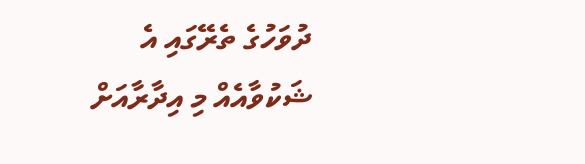ދުވަހުގެ ތެރޭގައި އެ ޝަކުވާއެއް މި އިދާރާއަށް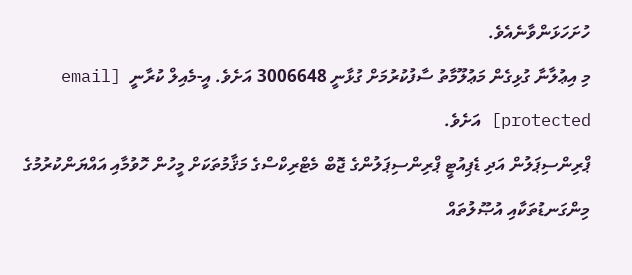ހުށަހަޅަންވާނެއެވެ.
މި އިޢުލާނާ ގުޅިގެން މަޢުލޫމާތު ސާފުކުރުމަށް ގުޅާނީ 3006648 އަށެވެ. އީ-މެއިލް ކުރާނީ  [email protected] އަށެވެ.
ޕްރިންސިޕަލުން އަދި ޑެޕިއުޓީ ޕްރިންސިޕަލުންގެ ޖޮބް މެޓްރިކްސްގެ މަޤާމުތަކަށް މީހުން ހޮވުމާއި އައްޔަންކުރުމުގެ މިންގަނޑުތަކާއި އުޞޫލުތައް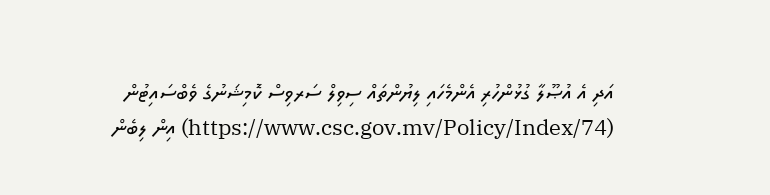އަދި އެ އުޞޫލާ ގުޅުންހުރި އެންމެހައި ލިޔުންތައް ސިވިލް ސަރވިސް ކޮމިޝަނުގެ ވެބްސައިޓުން (https://www.csc.gov.mv/Policy/Index/74) އިން ލިބެން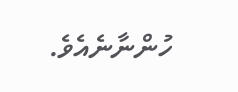ހުންނާނެއެވެ.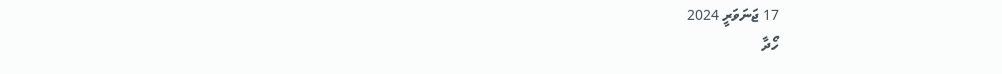17 ޖަނަވަރީ 2024
ހޯދާ